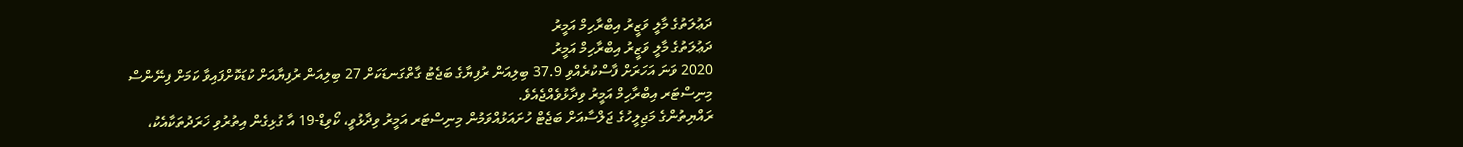ދަޢުލަތުގެ މާލީ ވަޒީރު އިބްރާހިމް އަމީރު
ދަޢުލަތުގެ މާލީ ވަޒީރު އިބްރާހިމް އަމީރު
2020 ވަނަ އަހަރަށް ފާސްކުރެއްވި 37.9 ބިލިއަން ރުފިޔާގެ ބަޖެޓު ގާތްގަނޑަކަށް 27 ބިލިއަން ރުފިޔާއަށް ކުޑަކޮށްފައިވާ ކަމަށް ފިނޭންސް މިނިސްޓަރ އިބްރާހިމް އަމީރު ވިދާޅުވެއްޖެއެވެ.
ރައްޔިތުންގެ މަޖިލީހުގެ ޖަލްސާއަށް ބަޖެޓް ހުށައަޅުއްވަމުން މިނިސްޓަރ އަމީރު ވިދާޅުވީ، ކޯވިޑް-19 އާ ގުޅިގެން އިތުރުވި ޚަރަދުތަކާއެކު،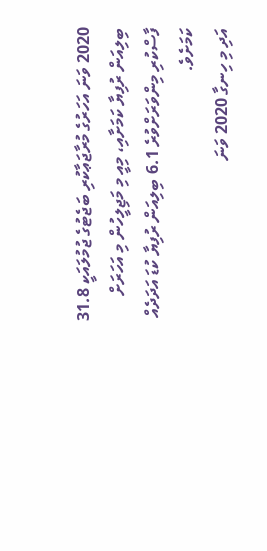2020 ވަނަ އަހަރުގެ މުރާޖަޢާކުރި ބަޖެޓުގެ ޖުމުލައަކީ 31.8 ބިލިއަން ރުފިޔާ ކަމަށާއި، މިއީ މި މަޖިލީހުން މި އަހަރަށް ފާސްކުރި މިންވަރަށްވުރެ 6.1 ބިލިއަން ރުފިޔާ ކުޑަ އަދަދެއް ކަމަށެވެ.
އަދި މި ހިނގާ 2020 ވަނަ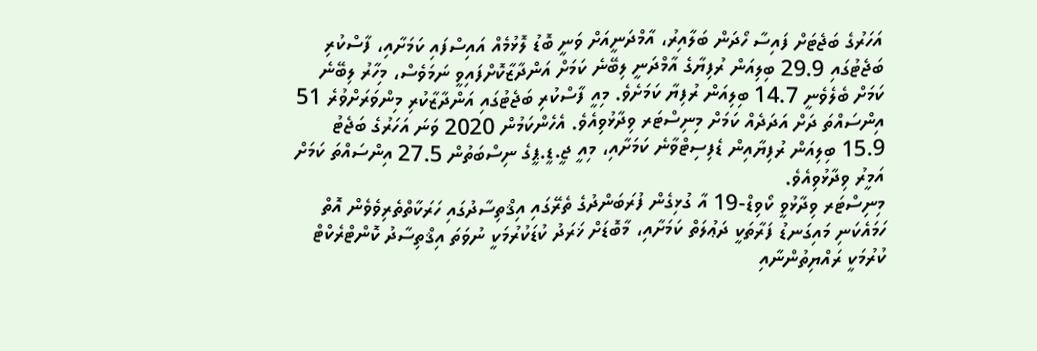އަހަރުގެ ބަޖެޓަށް ފައިސާ ހޯދަން ބަލާއިރު، އާމްދަނީއަށް ވަނީ ބޮޑު ލޮޅުމެއް އައިސްފައި ކަމަށާއި، ފާސްކުރި ބަޖެޓުގައި 29.9 ބިލިއަން ރުފިޔާގެ އާމްދަނީ ލިބޭނެ ކަމަށް އަންދާޒާކޮށްފައިވީ ނަމަވެސް، މިހާރު ލިބޭނެ ކަމަށް ބެލެވެނީ 14.7 ބިލިއަން ރުފިޔާ ކަމަށެވެ. މިއީ ފާސްކުރި ބަޖެޓުގައި އަންދާޒާކުރި މިންވަރަށްވުރެ 51 އިންސައްތަ ދަށް އަދަދެއް ކަމަށް މިނިސްޓަރ ވިދާޅުވިއެވެ. އެހެންކަމުން 2020 ވަނަ އަހަރުގެ ބަޖެޓު 15.9 ބިލިއަން ރުފިޔާއިން ޑެފިސިޓްވާނެ ކަމަށާއި، މިއީ ޖީ.ޑީ.ޕީގެ ނިސްބަތުން 27.5 އިންސައްތަ ކަމަށް އަމީރު ވިދާޅުވިއެވެ.
މިނިސްޓަރ ވިދާޅުވީ ކޯވިޑް-19 އާ ގުޅިގެން ފުރަބަންދުގެ ތެރޭގައި އިޤްތިސާދުގައި ހަރަކާތްތެރިވެވެން އޮތް ހަމައެކަނި މައިގަނޑު ފަރާތަކީ ދަޢުލަތް ކަމަށާއި، މާބޮޑަށް ޚަރަދު ކުޑަކުރުމަކީ ނުވަތަ އިޤްތިސާދު ކޮންޓްރެކްޓް ކުރުމަކީ ރައްޔިތުންނާއި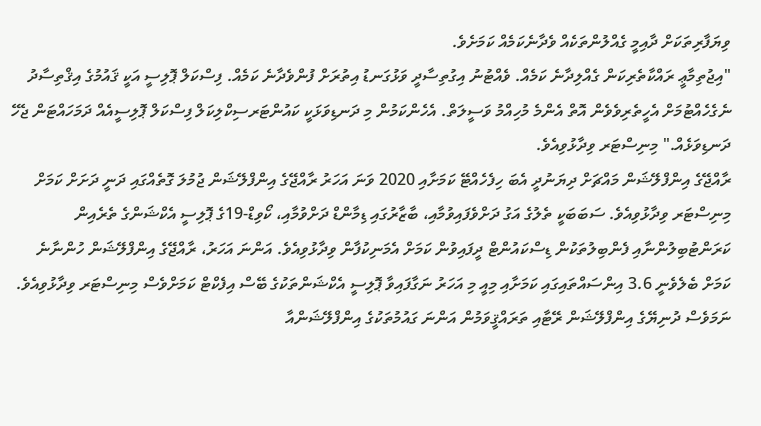ވިޔަފާރިތަކަށް ދާއިމީ ގެއްލުންތަކެއް ވެދާނެކަމެއް ކަމަށެވެ.
"އިޖުތިމާޢީ ރައްކާތެރިކަން ގެއްލިދާނެ ކަމެއް. ވެއްޓުނު އިގުތިސާދީ ވަޅުގަނޑު އިތުރަށް ފުންވެދާނެ ކަމެއް. ފިސްކަލް ޕޮލިސީ އަކީ ޤައުމުގެ އިޤްތިސާދު ނެގެހެއްޓުމަށް އެހީތެރިވެވެން އޮތް އެންމެ މުހިއްމު ވަސީލަތް. އެހެންކަމުން މި ދަނޑިވަޅަކީ ކައުންޓަރސިކްލިކަލް ފިސްކަލް ޕޮލިސީއެއް ދަމަހައްޓަން ޖެހޭ ދަނޑިވަޅެއް." މިނިސްޓަރ ވިދާޅުވިއެވެ.
ރާއްޖޭގެ އިންފްލޭޝަން މައްޗަށް ދިޔަނުދީ އެބަ ހިފެހެއްޓޭ ކަމަށާއި 2020 ވަނަ އަހަރު ރާއްޖޭގެ އިންފްލޭޝަން ޖުމުލަ ގޮތެއްގައި ދަނީ ދަށަށް ކަމަށް މިނިސްޓަރ ވިދާޅުވިއެވެ. ސަބަބަކީ ތެލުގެ އަގު ދަށްވެފައިވުމާއި، ބާޒާރުގައި ޑިމާންޑް ދަށްވުމާއި، ކޯވިޑް-19ގެ ޕޮލިސީ އެކްޝަންގެ ތެރެއިން ކަރަންޓުބިލުންނާއި ފެންބިލުތަކުން ޑިސްކައުންޓް ދީފައިވުން ކަމަށް އެމަނިކުފާން ވިދާޅުވިއެވެ. އަންނަ އަހަރު، ރާއްޖޭގެ އިންފްލޭޝަން ހުންނާނެ ކަމަށް ބެލެވެނީ 3.6 އިންސައްތައިގައި ކަމަށާއި މިއީ މި އަހަރު ނަގާފައިވާ ޕޮލިސީ އެކްޝަންތަކުގެ ބޭސް އިފެކްޓް ކަމަށްވެސް މިނިސްޓަރ ވިދާޅުވިއެވެ. ނަމަވެސް ދުނިޔޭގެ އިންފްލޭޝަން ރޭޓާއި ތަރައްޤީވަމުން އަންނަ ގައުމުތަކުގެ އިންފްލޭޝަންއާ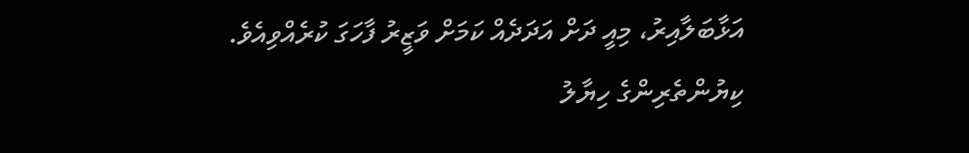އަޅާބަލާއިރު، މިއީ ދަށް އަދަދެއް ކަމަށް ވަޒީރު ފާހަގަ ކުރެއްވިއެވެ.
ކިޔުންތެރިންގެ ހިޔާލު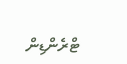ޓްރެންޑިން